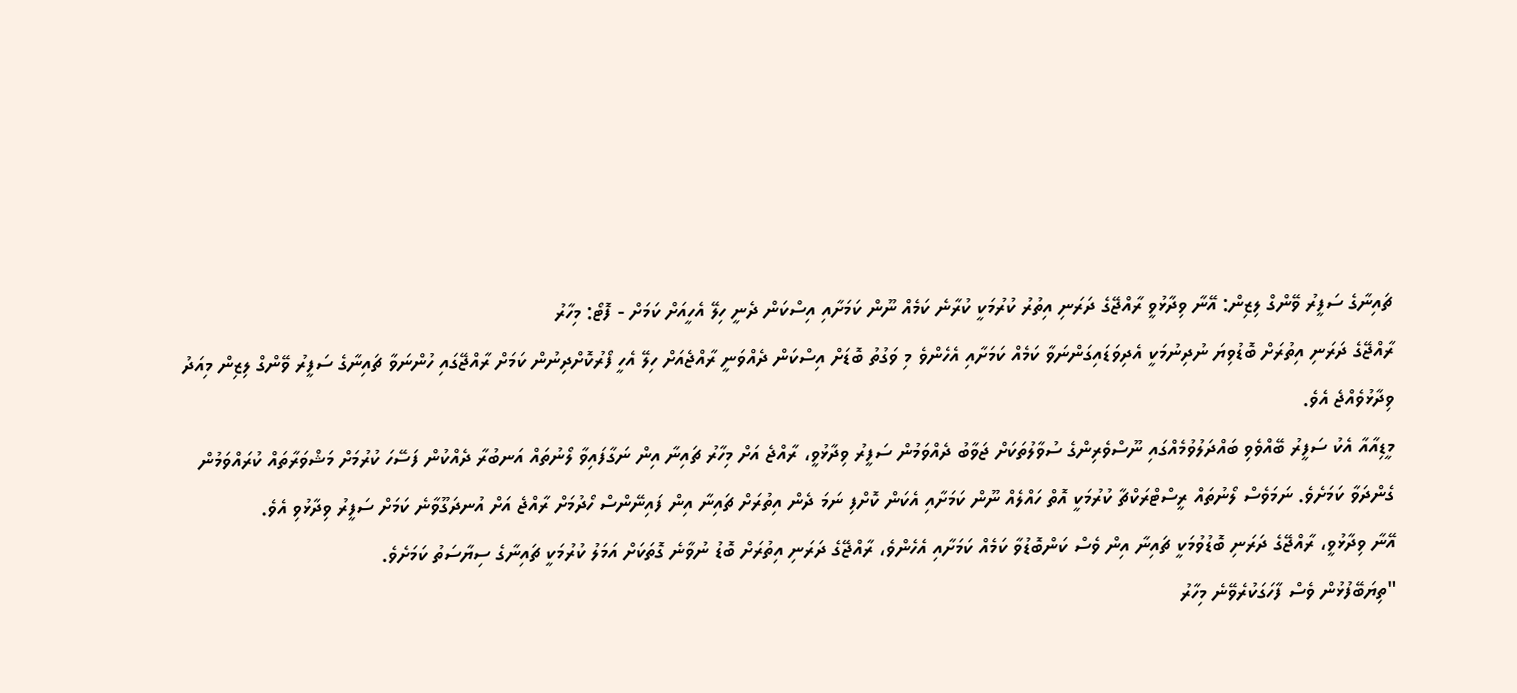ޗައިނާގެ ސަފީރު ވޭންގް ލިޒިން: އޭނާ ވިދާޅުވީ ރާއްޖޭގެ ދަރަނި އިތުރު ކުރުމަކީ ކުރާނެ ކަމެއް ނޫން ކަމަށާއި އިސްކަން ދެނީ ހިލޭ އެހީއަށް ކަމަށް - ފޮޓޯ: މިހާރު
ރާއްޖޭގެ ދަރަނި އިތުރަށް ބޮޑުވިޔަ ނުދިނުމަކީ އެދިވަޑައިގަންނަވާ ކަމެއް ކަމަށާއި އެހެންވެ މި ވަގުތު ބޮޑަށް އިސްކަން ދެއްވަނީ ރާއްޖެއަށް ހިލޭ އެހީ ފޯރުކޮށްދިނުން ކަމަށް ރާއްޖޭގައި ހުންނަވާ ޗައިނާގެ ސަފީރު ވޭންގް ލިޒިން މިއަދު ވިދާޅުވެއްޖެ އެވެ.
މީޑިއާއާ އެކު ސަފީރު ބޭއްވެވި ބައްދަލުވުމެއްގައި ނޫސްވެރިންގެ ސުވާލުތަކަށް ޖަވާބު ދެއްވަމުން ސަފީރު ވިދާޅުވީ، ރާއްޖެ އަށް މިހާރު ޗައިނާ އިން ނަގާފައިވާ ލޯނުތައް އަނބުރާ ދެއްކުން ފަސޭހަ ކުރުމަށް މަޝްވަރާތައް ކުރައްވަމުން ގެންދަވާ ކަމަށެވެ. ނަމަވެސް ލޯނުތައް ރީސްޓްރަކްޗާ ކުރުމަކީ އޮތް ހައްލެއް ނޫން ކަމަށާއި އެކަން ކޮށްފި ނަމަ ދެން އިތުރަށް ޗައިނާ އިން ފައިނޭންސް ހޯދުމަށް ރާއްޖެ އަށް އުނދަގޫވާނެ ކަމަށް ސަފީރު ވިދާޅުވި އެވެ.
އޭނާ ވިދާޅުވީ، ރާއްޖޭގެ ދަރަނި ބޮޑުވުމަކީ ޗައިނާ އިން ވެސް ކަންބޮޑުވާ ކަމެއް ކަމަށާއި އެހެންވެ، ރާއްޖޭގެ ދަރަނި އިތުރަށް ބޮޑު ނުވާނެ ގޮތަކަށް އަމަލު ކުރުމަކީ ޗައިނާގެ ސިޔާސަތު ކަމަށެވެ.
"ތިޔަބޭފުޅުން ވެސް ފާހަގަކުރެވޭނެ މިހާރު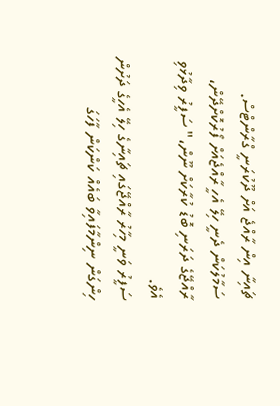ޗައިނާ އިން ރާއްޖެ އަށް ދޫކުރަނީ ގްރާންޓްސް. ސަމާލުކަން ދެނީ ހިލޭ އެހީ ރާއްޖެއަށް ފޯރުކޮށްދޭން، ރާއްޖޭގެ ދަރަނި ބޮޑު ކުރާކަށް ނޫން،" ސަފީރު ވިދާޅުވި އެވެ.
ސަފީރު ވަނީ މިހާރު ރާއްޖޭގައި ޗައިނާގެ ހިލޭ އެހީގެ ދަށުން ހިންގަން ނިންމާފައިވާ ބައެއް ކަންކަން ފާހަގަ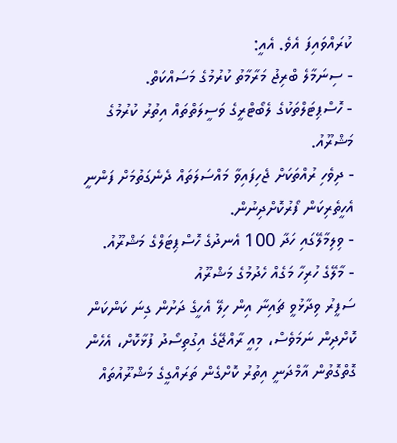ކުރައްވައިފަ އެވެ. އެއީ:
- ސިނަމާލެ ބްރިޖު މަރާމާތު ކުރުމުގެ މަސައްކަތް.
- ހޮސްޕިޓަލްތަކުގެ ލެބޯޓްރީގެ ވަސީލަތްތައް އިތުރު ކުރުމުގެ މަޝްރޫއު.
- ދިވެހި ރުއްތަކަށް ޖެހިފައިވާ މައްސަލަތައް ދެނެގަތުމަށް ފަންނީ އެހީތެރިކަން ފޯރުކޮށްދިނުން.
- ވިލިމާލޭގައި ހަދާ 100 އެނދުގެ ހޮސްޕިޓަލްގެ މަޝްރޫއު.
- މާލޭގެ ހުރިހާ މަގެއް ހެދުމުގެ މަޝްރޫއު
ސަފީރު ވިދާޅުވީ ޗައިނާ އިން ހިލޭ އެހީގެ ދަށުން ގިނަ ކަންކަން ކޮށްދިން ނަމަވެސް، މިއީ ރާއްޖޭގެ އިގުތިސޯދު ފުޅާކޮށް، އެހެން ގޮތްގޮތުން އާމްދަނީ އިތުރު ކޮށްގެން ތަރައްގީގެ މަޝްރޫއުތައް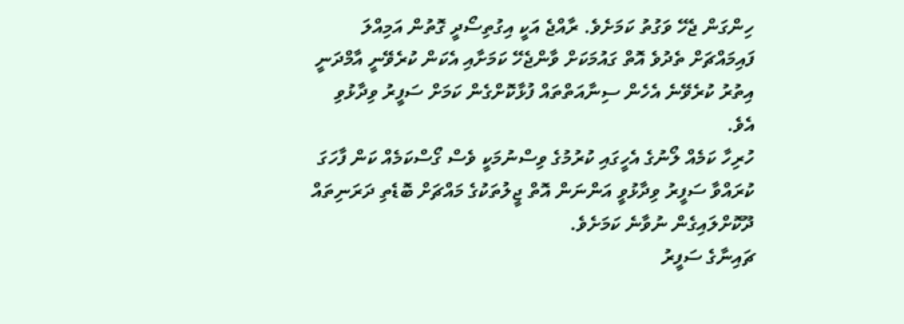ހިންގަން ޖެހޭ ވަގުތު ކަމަށެވެ. ރާއްޖެ އަކީ އިގުތިސޯދީ ގޮތުން އަމިއްލަ ފައިމައްޗަށް ތެދުވެ އޮތް ގައުމަކަށް ވާންޖެހޭ ކަމަށާއި އެކަން ކުރެވޭނީ އާމްދަނީ އިތުރު ކުރެވޭނެ އެހެން ސިނާއަތްތައް ފުޅާކޮށްގެން ކަމަށް ސަފީރު ވިދާޅުވި އެވެ.
ހުރިހާ ކަމެއް ލޯނުގެ އެހީގައި ކުރުމުގެ ވިސްނުމަކީ ވެސް ގޯސްކަމެއް ކަން ފާހަގަ ކުރައްވާ ސަފީރު ވިދާޅުވީ އަންނަން އޮތް ޖީލުތަކުގެ މައްޗަށް ބޮޑެތި ދަރަނިތައް ދޫކޮށްލައިގެން ނުވާނެ ކަމަށެވެ.
ޗައިނާގެ ސަފީރު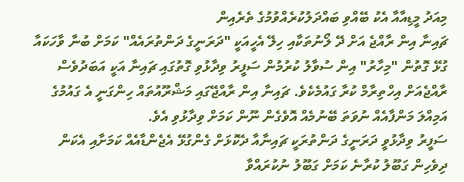މިއަދު މީޑިއާއާ އެކު ބޭއްވި ބައްދަލުކުރެއްވުމުގެ ތެރެއިން
ޗައިނާ އިން ރާއްޖެ އަށް ދޭ ލޯނުތަކާއި ހިލޭ އެހީއަކީ "ދަރަނީގެ ދަންތުރައެއް" ކަމަށް ބުނާ ވާހަކައާ ގުޅޭ ގޮތުން "މިހާރު" އިން ސުވާލު ކުރުމުން ސަފީރު ވިދާޅުވި ގޮތުގައި ޗައިނާ އަކީ އަބަދުވެސް ރާއްޖެއަށް އިހްތިރާމް ކުރާ ގައުމެކެވެ. ޗައިނާ އިން ރާއްޖޭގައި މަޝްރޫއުތައް ހިންގަނީ އެ ގައުމުގެ އަމިއްލަ މަންފާއެއް ނުވަތަ ބޭނުމެއް އޮވެގެން ނޫން ކަމަށް ވިދާޅުވި އެވެ.
ސަފީރު ވިދާޅުވީ ދަރަނީގެ ދަންތުރަކީ ޗައިނާއާ ދެކޮޅަށް ގެންގުޅޭ އެޖެންޑާއެއް ކަމަށާއި އެކަން ދިވެހިން ގަބޫލު ކުރާނެ ކަމަށް ގަބޫލު ނުކުރައްވާ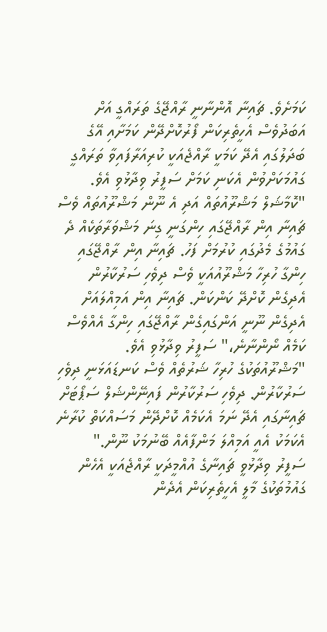ކަމަށެވެ. ޗައިނާ އޮންނާނީ ރާއްޖޭގެ ތަރައްގީ އަށް އަބަދުވެސް އެހީތެރިކަން ފޯރުކޮށްދޭން ކަމަށާއި އޭގެ ބަދަލުގައި އެދޭ ކަމަކީ ރާއްޖެއަކީ ކުރިއަރާފައިވާ ތަރައްގީ ގައުމަކަށްވުން އެކަނި ކަމަށް ސަފީރު ވިދާޅުވި އެވެ.
"ކޮމާޝަލް މަޝްރޫއުތައް އަދި އެ ނޫން މަޝްރޫއުތައް ވެސް ޗައިނާ އިން ރާއްޖޭގައި ހިންގަނީ ގިނަ މަޝްވަރާތަކެއް ދެ ގައުމުގެ މެދުގައި ކުރުމަށް ފަހު. ޗައިނާ އިން ރާއްޖޭގައި ހިންގާ ހުރިހާ މަޝްރޫއުއަކީ ވެސް ދިވެހި ސަރުކާރުން އެދިގެން ކޮށްދޭ ކަންކަން. ޗައިނާ އިން އަމިއްލައަށް އެދިގެން ނޫނީ އަންގައިގެން ރާއްޖޭގައި ހިންގާ އެއްވެސް ކަމެއް ނޯންނާނެ،" ސަފީރު ވިދާޅުވި އެވެ.
"މަޝްރޫއުތަކުގެ ހުރިހާ ޝަރުތެއް ވެސް ކަނޑައަޅަނީ ދިވެހި ސަރުކާރުން. ދިވެހި ސަރުކާރުން ފައިނޭންޝަލް ސަޕޯޓަށް ޗައިނާގައި އެދޭ ނަމަ އެކަމެއް ކޮށްދޭން މަސައްކަތް ކުރާނެ އެކަމަކު އެއީ އަމިއްލަ މަންފާއެއް ބޭނުމަކު ނޫން."
ސަފީރު ވިދާޅުވީ ޗައިނާގެ އުއްމީދަކީ ރާއްޖެއަކީ އެހެން ގައުމުތަކުގެ މާލީ އެހީތެރިކަން އެދެން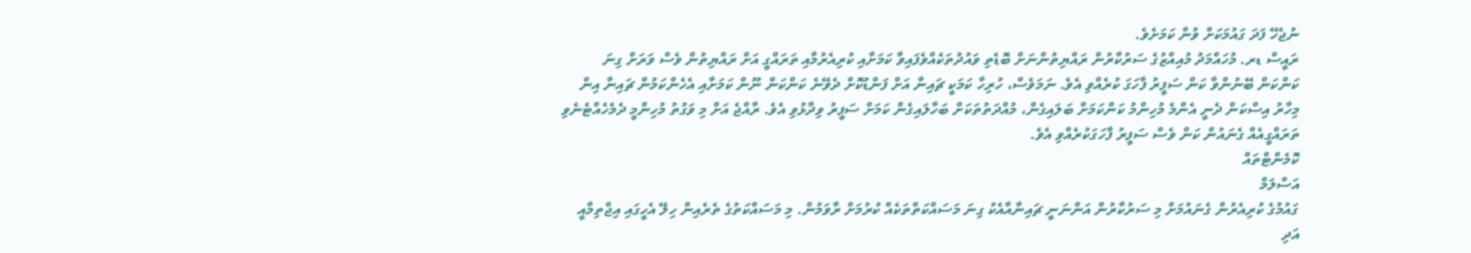ނުޖެހޭ ފަދަ ގައުމަކަށް ވުން ކަމަށެވެ.
ރައީސް ޑރ. މުހައްމަދު މުއިއްޒުގެ ސަރުކާރުން ރައްޔިތުންނަށް ބޮޑެތި ވައުދުތަކެއްވެފައިވާ ކަމަށާއި ކުރިއެރުމާއި ތަރައްގީ އަށް ރައްޔިތުން ވެސް ވަރަށް ގިނަ ކަންކަން ބޭނުންވާ ކަން ސަފީރު ފާހަގަ ކުރެއްވި އެވެ. ނަމަވެސް، ހުރިހާ ކަމަކީ ޗައިނާ އަށް ފަންޑުކޮށް ދެވޭނެ ކަންކަން ނޫން ކަމަށާއި އެހެންކަމުން ޗައިނާ އިން މިހާރު އިސްކަން ދެނީ އެންމެ މުހިންމު ކަންކަމަށް ބަލައިގެން، މުއްދަތުތަކަށް ބަހާލައިގެން ކަމަށް ސަފީރު ވިދާޅުވި އެވެ. ރާއްޖެ އަށް މި ވަގުތު މުހިންމީ ދެމެހެއްޓެނެވި ތަރައްގީއެއް ގެނައުން ކަން ވެސް ސަފީރު ފާހަގަކުރެއްވި އެވެ.
ކޮމެންޓްތައް
އަސްލަމް
ގައުމުގެ ކުރިއެރުން ގެނައުމަށް މި ސަރުކާރުން އަންނަނީ ޗައިނާއާއެކު ގިނަ މަސައްކަތްތަކެއް ކުރުމަށް ރާވަމުން. މި މަސައްކަތުގެ ތެރެއިން ހިލޭ އެހީގައި އިޖްތިމާއީ އަދި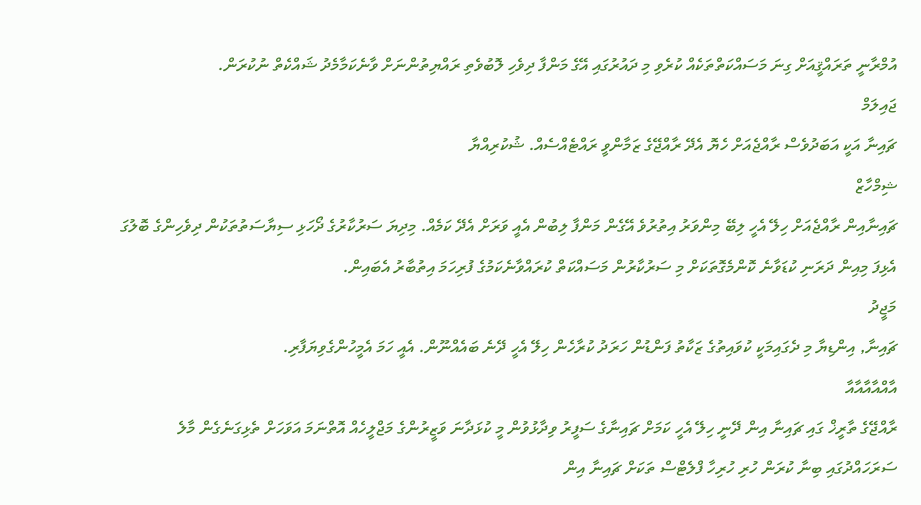އުމްރާނީ ތަރައްޤީއަށް ގިނަ މަސައްކަތްތަކެއް ކުރެވި މި ދައުރުގައި އޭގެ މަންފާ ދިވެހި ލޮބުވެތި ރައްޔިތުންނަށް ވާނެކަމާމެދު ޝައްކެތް ނުކުރަން.
ޖައިލަމް
ޗައިނާ އަކީ އަބަދުވެސް ރާއްޖެއަށް ހެޔޮ އެދޭ ރާއްޖޭގެ ޒަމާންވީ ރައްޓެއްސެއް. ޝުކުރިއްޔާ
ޝިމްހާޒް
ޗައިނާއިން ރާއްޖެއަށް ހިލޭ އެހީ ލިބޭ މިންވަރު އިތުރުވެ އޭގެން މަންފާ ލިބުން އެއީ ވަރަށް އެދޭ ކަމެއް. މިދިޔަ ސަރުކާރުގެ ދޯހަޅި ސިޔާސަތުތަކުން ދިވެހިންގެ ބޮލުގަ އެޅިފަ މިއިން ދަރަނި ކުޑަވާނެ ކޮންމެގޮތަކަށް މި ސަރުކާރުން މަސައްކަތް ކުރައްވާނެކަމުގެ ފުރިހަމަ އިތުބާރު އެބައިން.
މަޖީދު
ޗައިނާ, އިންޑިޔާ މި ދެގައިމަކީ ކުވައިތުގެ ޒަކާތު ފަންޑުން ހަރަދު ކުރާހެން ހިލޭ އެހީ ދޭނެ ބައެއްނޫން. އެއީ ހަމަ އެމީހުންގެވިޔަފާރި.
އާއްއާއާއާއާ
ރާއްޖޭގެ ތާރީޚް ގައި ޗައިނާ އިން ދޭނީ ހިލޭ އެހީ ކަމަށް ޗައިނާގެ ސަފީރު ވިދާޅުވުން މީ ކުޅަދާނަ ވަޒީރުންގެ މަޖްލީހެއް އޮތްނަމަ އަވަހަށް ތެޅިގަނެގެން މާލެ ސަރަހައްދުގައި ބިނާ ކުރަން ހުރި ހުރިހާ ފްލެޓްސް ތަކަށް ޗައިނާ އިން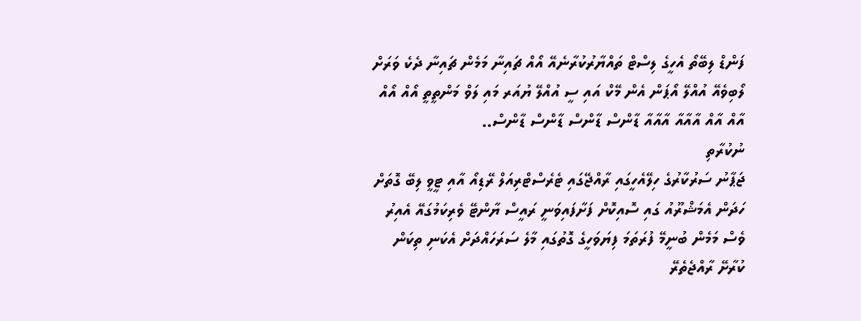ފަންޑް ލިބޭތޯ އެހީގެ ލިސްޓް ތައްޔާރުކުރާނެއޭ އޯއް ޗައިނާ މަމެން ޗައިނާ ދެކެ ވަރަށް ލޯބިވެއޭ އުއްލޭ އޯޕަން އެން މޭކް އައި ސީ އުއްލޭ ޔުއަރ މައި ލަވް މަންތީތީ އޯއް އޯއް އާއް އާއް އާއާއާ އާއާއާ ޑާންސް ޑާންސް ޑާންސް ޑާންސް..
ނުކުރާތި
ޖަޕާނު ސަރުކާރުގެ ހިލޭއެހީގައި ރާއްޖޭގައި ޓެރެސްޓްރިއަލް ރޭޑިއޯ އާއި ޓީވީ ލިބޭ ގޮތަށް ހަދަން އެމަޝްރޫއު ގައި ސޮއިކޮށް ފަށާފައިވަނީ ރައީސް ޔާންޓޭ ވެރިކަމުގައޭ އެއިރު ވެސް މަމެން ބުނީމޭ ފުރަތަމަ ފިޔަވަހީގެ ގޮތުގައި މާލެ ސަރަހައްދަށް އެކަނި ތިކަން ކުރާށޭ ރާއްޖެތެރޭ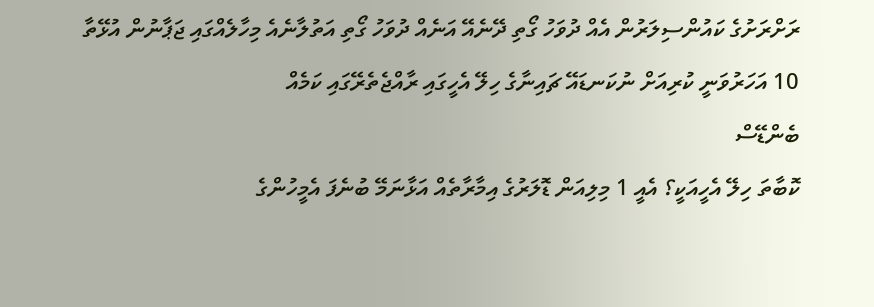ރަށްރަށުގެ ކައުންސިލަރުން އެއް ދުވަހު ގޯތި ދޭނެއޭ އަނެއް ދުވަހު ގޯތި އަތުލާނެއެ މިހާލެއްގައި ޖަޕާނުން އުޅޭތާ 10 އަހަރުވަނީ ކުރިއަށް ނުކަނޑައޭ ޗައިނާގެ ހިލޭ އެހީގައި ރާއްޖެތެރޭގައި ކަމެއް
ބެންޑޭސް
ކޮބާތަ ހިލޭ އެހީއަކީ؟ އެއީ 1 މިލިއަން ޑޮލަރުގެ އިމާރާތެއް އަޅާނަމޭ ބުނެފަ އެމީހުންގެ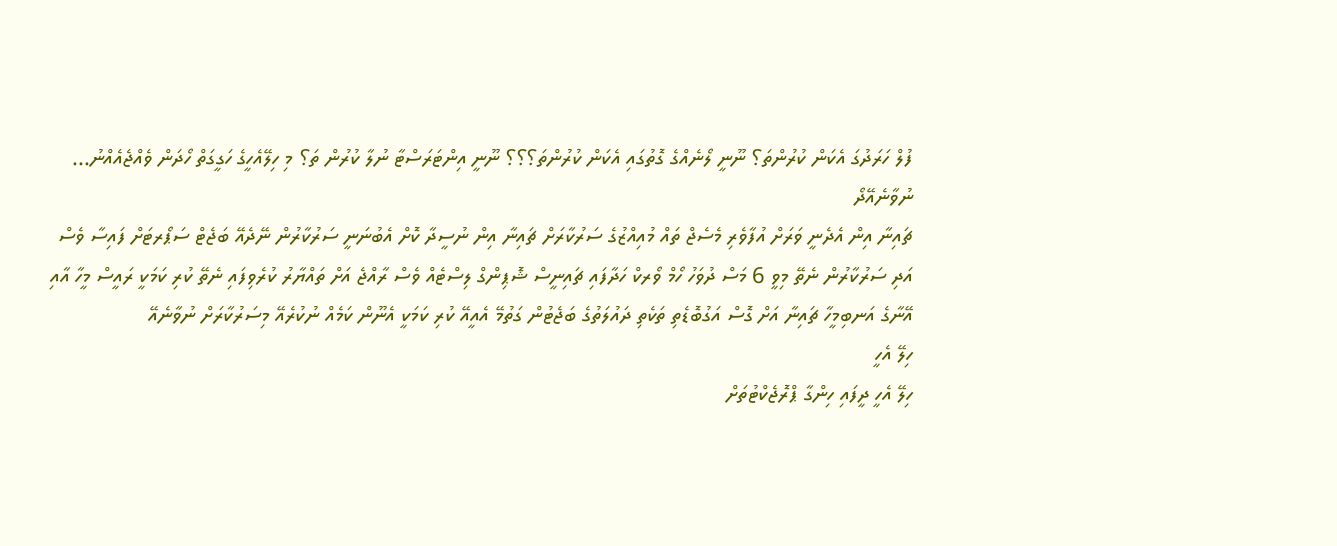ފުލް ހަރަދުގަ އެކަން ކުރުންތަ؟ ނޫނީ ލޯނެއްގެ ގޮތުގައި އެކަން ކުރުންތަ؟؟؟ ނޫނީ އިންޓަރަސްޓާ ނުލާ ކުރުން ތަ؟ މި ހިލޭއެހީގެ ހަގީގަތް ހޯދަން ވެއްޖެއެއްނު...
ނުވާނެއޭދޯ
ޗައިނާ އިން އެދެނީ ވަރަށް އުފާވެރި މެސެޖް ތައް މުއިއްޒުގެ ސަރުކާރަށް ޗައިނާ އިން ނުސީދާ ކޮށް އެބުނަނީ ސަރުކާރުން ނޭދެއޭ ބަޖެޓް ސަޕޯރޓަށް ފައިސާ ވެސް އަދި ސަރުކާރުން ނެތޭ މިވީ 6 މަސް ދުވަހު ހޯމް ވޯރކް ހަދާފައި ޗައިނީސް ޝޮޕިންގް ލިސްޓެއް ވެސް ރާއްޖެ އަށް ތައްޔާރު ކުރެވިފައި ނެތޭ ކުރި ކަމަކީ ރައީސް މީހާ އާއި އޭނާގެ އަނބިމީހާ ޗައިނާ އަށް ގޮސް އަގުބޮޑެތި ތަކެތި ދައުލަތުގެ ބަޖެޓުން ގަތުމޭ އެއީއޭ ކުރި ކަމަކީ އެނޫން ކަމެއް ނުކުރެއޭ މިސަރުކާރަށް ނުވާނެއޭ
ހިލޭ އެހީ
ހިލޭ އެހީ ދީފައި ހިންގާ ޕްރޮޖެކްޓުތަށް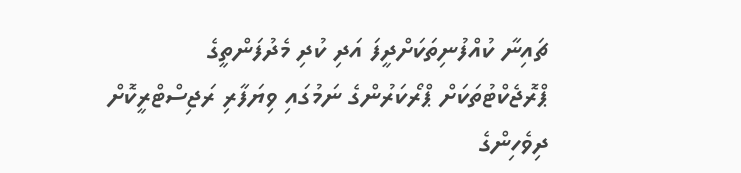ޗައިނާ ކުއްފުނިތަކަށްދީފަ އަދި ކުދި މެދުފަންތީގެ ޕްރޮޖެކްޓުތަކަށް ޕްރޯކަރުންގެ ނަމުގައި ވިޔަފާރި ރަޖިސްޓްރީކޮށް ދިވެހިންގެ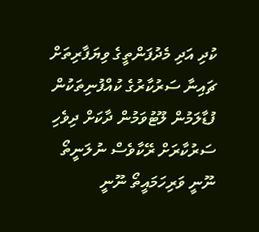ކުދި އަދި މެދުފަންތީގެ ވިޔަފާރިތަށް ޗައިނާ ސަރުކާރުގެ ކުއްފުނިތަކުން ފުޑާލަމުން ލޫޓުވަމުން ދާކަށް ދިވެހި ސަރުކާރަށް ރޭކާވެސް ނުލަނީތޯ ނޫނީ ވަރިހަމައީތޯ ނޫނީ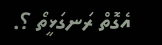އެގޮތް ރަނގަޅީތޯ ؟.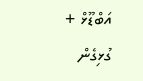އަބްޑޫޅް +
ގުޅިގެން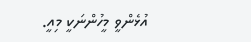އުޅެންވީ މީހުންނަކީ މިއީ.